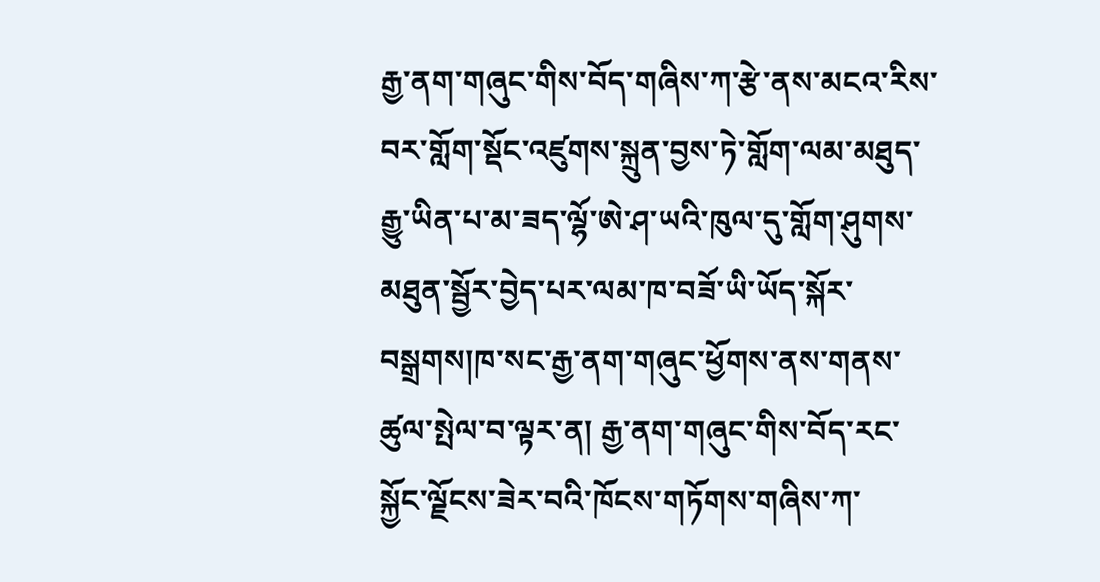རྒྱ་ནག་གཞུང་གིས་བོད་གཞིས་ཀ་རྩེ་ནས་མངའ་རིས་བར་གློག་སྡོང་འཛུགས་སྐྲུན་བྱས་ཏེ་གློག་ལམ་མཐུད་རྒྱུ་ཡིན་པ་མ་ཟད་ལྷོ་ཨེ་ཤ་ཡའི་ཁུལ་དུ་གློག་ཤུགས་མཐུན་སྦྱོར་བྱེད་པར་ལམ་ཁ་བཟོ་ཡི་ཡོད་སྐོར་བསྒྲགས།ཁ་སང་རྒྱ་ནག་གཞུང་ཕྱོགས་ནས་གནས་ཚུལ་སྤེལ་བ་ལྟར་ན། རྒྱ་ནག་གཞུང་གིས་བོད་རང་སྐྱོང་ལྗོངས་ཟེར་བའི་ཁོངས་གཏོགས་གཞིས་ཀ་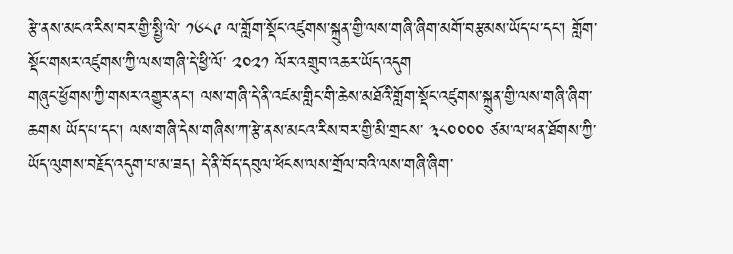རྩེ་ནས་མངའ་རིས་བར་གྱི་སྤྱི་ལེ་ ༡༦༨༩ ལ་གློག་སྡོང་འཛུགས་སྐྲུན་གྱི་ལས་གཞི་ཞིག་མགོ་བརྩམས་ཡོད་པ་དང་། གློག་སྡོང་གསར་འཛུགས་ཀྱི་ལས་གཞི་དེ་ཕྱི་ལོ་ ༢༠༢༡ ལོར་འགྲུབ་འཆར་ཡོད་འདུག
གཞུང་ཕྱོགས་ཀྱི་གསར་འགྱུར་ནང་། ལས་གཞི་དེ་ནི་འཛམ་གླིང་གི་ཆེས་མཐོའི་གློག་སྡོང་འཛུགས་སྐྲུན་གྱི་ལས་གཞི་ཞིག་ཆགས ཡོད་པ་དང་། ལས་གཞི་དེས་གཞིས་ཀ་རྩེ་ནས་མངའ་རིས་བར་གྱི་མི་གྲངས་ ༣༨༠༠༠༠ ཙམ་ལ་ཕན་ཐོགས་ཀྱི་ཡོད་ལུགས་བརྗོད་འདུག་པ་མ་ཟད། དེ་ནི་བོད་དབུལ་ཕོངས་ལས་གྲོལ་བའི་ལས་གཞི་ཞིག་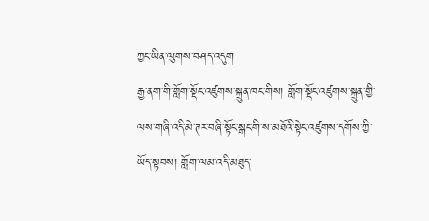ཀྱང་ཡིན་ལུགས་བཤད་འདུག
རྒྱ་ནག་གི་གློག་སྡོང་འཛུགས་སྐྲུན་ཁང་གིས། གློག་སྡོང་འཛུགས་སྐྲུན་གྱི་ལས་གཞི་འདི་མེ་ཊར་བཞི་སྟོང་སྒང་གི་ས་མཐོའི་སྟེང་འཛུགས་དགོས་ཀྱི་ཡོད་སྟབས། གློག་ལམ་འདི་མཐུད་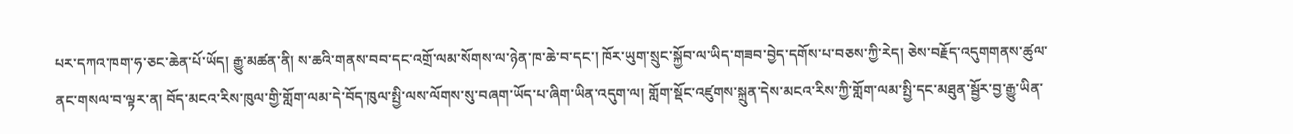པར་དཀའ་ཁག་ཧ་ཅང་ཆེན་པོ་ཡོད། རྒྱུ་མཚན་ནི། ས་ཆའི་གནས་བབ་དང་འགྲོ་ལམ་སོགས་ལ་ཉེན་ཁ་ཆེ་བ་དང་། ཁོར་ཡུག་སྲུང་སྐྱོབ་ལ་ཡིད་གཟབ་བྱེད་དགོས་པ་བཅས་ཀྱི་རེད། ཅེས་བརྗོད་འདུགགནས་ཚུལ་ནང་གསལ་བ་ལྟར་ན། བོད་མངའ་རིས་ཁུལ་གྱི་གློག་ལམ་དེ་བོད་ཁུལ་སྤྱི་ལས་ལོགས་སུ་བཞག་ཡོད་པ་ཞིག་ཡིན་འདུག་ལ། གློག་སྡོང་འཛུགས་སྐྲུན་དེས་མངའ་རིས་ཀྱི་གློག་ལམ་སྤྱི་དང་མཐུན་སྦྱོར་བྱ་རྒྱུ་ཡིན་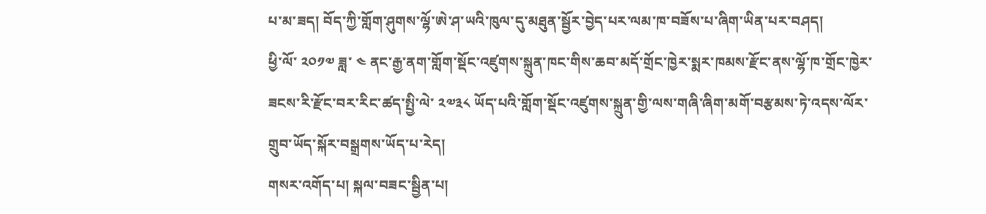པ་མ་ཟད། བོད་ཀྱི་གློག་ཤུགས་ལྷོ་ཨེ་ཤ་ཡའི་ཁུལ་དུ་མཐུན་སྦྱོར་བྱེད་པར་ལམ་ཁ་བཟོས་པ་ཞིག་ཡིན་པར་བཤད།
ཕྱི་ལོ་ ༢༠༡༧ ཟླ་ ༤ ནང་རྒྱ་ནག་གློག་སྡོང་འཛུགས་སྐྲུན་ཁང་གིས་ཆབ་མདོ་གྲོང་ཁྱེར་སྨར་ཁམས་རྫོང་ནས་ལྷོ་ཁ་གྲོང་ཁྱེར་ཟངས་རི་རྫོང་བར་རིང་ཚད་སྤྱི་ལེ་ ༢༧༣༨ ཡོད་པའི་གློག་སྡོང་འཛུགས་སྐྲུན་གྱི་ལས་གཞི་ཞིག་མགོ་བརྩམས་ཏེ་འདས་ལོར་གྲུབ་ཡོད་སྐོར་བསྒྲགས་ཡོད་པ་རེད།
གསར་འགོད་པ། སྐལ་བཟང་སྦྱིན་པ།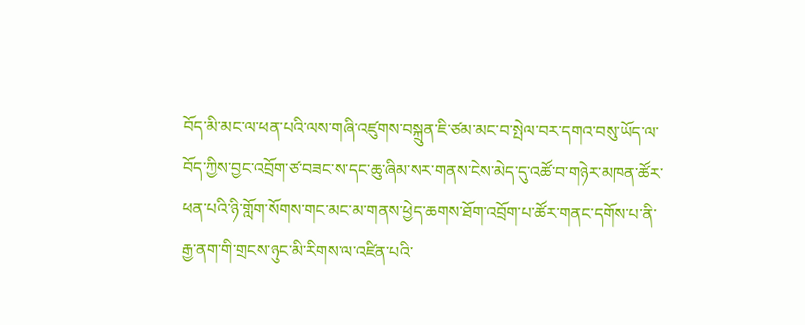བོད་མི་མང་ལ་ཕན་པའི་ལས་གཞི་འཛུགས་བསྐྲུན་ཇི་ཙམ་མང་བ་སྤེལ་བར་དགའ་བསུ་ཡོད་ལ་
བོད་ཀྱིས་བྱང་འབྲོག་ཙ་བཟང་ས་དང་ཆུ་ཞིམ་སར་གནས་ངེས་མེད་དུ་འཚོ་བ་གཉེར་མཁན་ཚོར་
ཕན་པའི་ཉི་གློག་སོགས་གང་མང་མ་གནས་ཕྱེད་ཆགས་ཐོག་འབྲོག་པ་ཚོར་གནང་དགོས་པ་ནི་
རྒྱ་ནག་གི་གྲངས་ཉུང་མི་རིགས་ལ་འཛིན་པའི་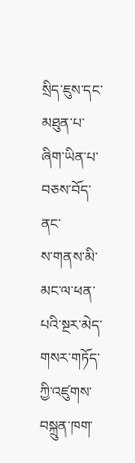སྲིད་ཇུས་དང་མཐུན་པ་ཞིག་ཡིན་པ་བཅས་བོད་ནང་
ས་གནས་མི་མང་ལ་ཕན་པའི་སྔར་མེད་གསར་གཏོད་ཀྱི་འཛུགས་བསྐྲུན་ཁག་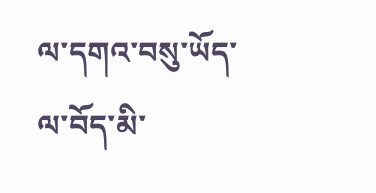ལ་དགའ་བསུ་ཡོད་
ལ་བོད་མི་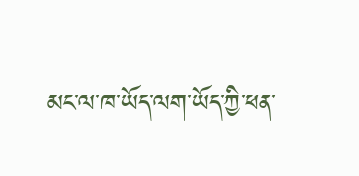མང་ལ་ཁ་ཡོད་ལག་ཡོད་ཀྱི་ཕན་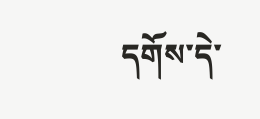དགོས་དེ་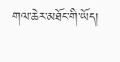གལ་ཆེར་མཐོང་གི་ཡོད།